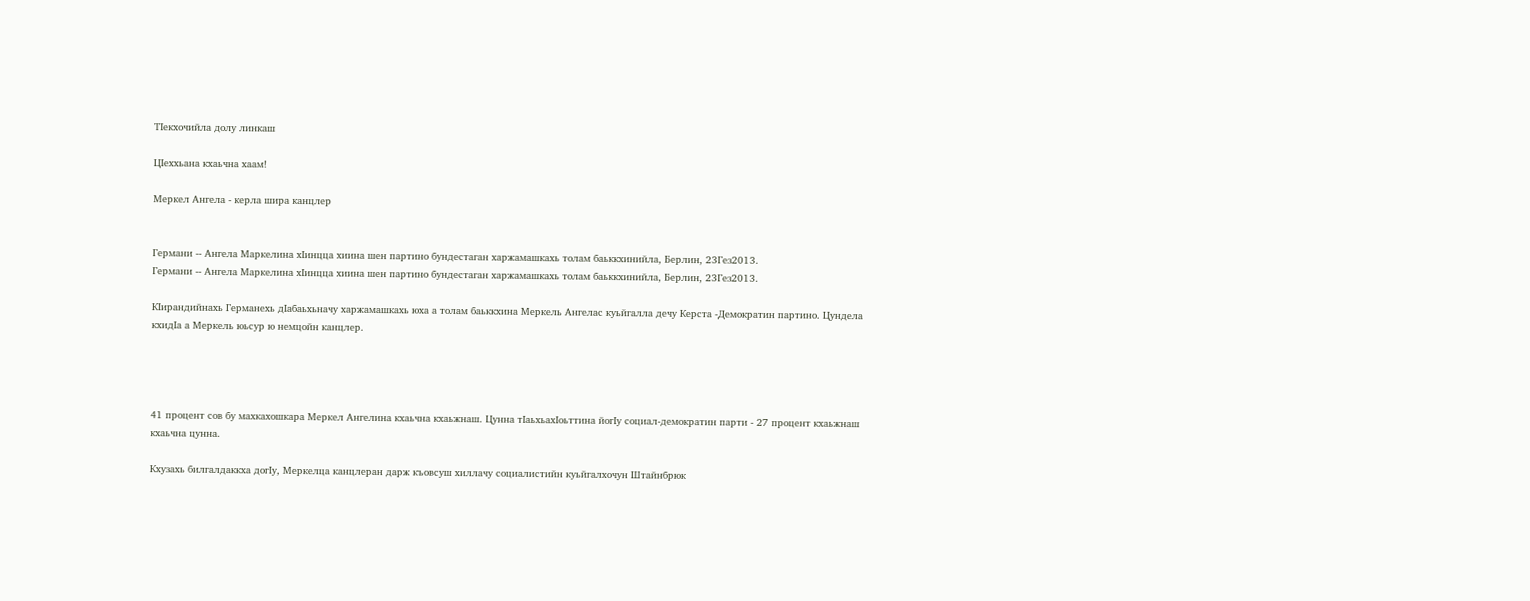ТIекхочийла долу линкаш

ЦIеххьана кхаьчна хаам!

Меркел Ангела - керла шира канцлер


Германи -- Ангела Маркелина хIинцца хиина шен партино бундестаган харжамашкахь толам баьккхинийла, Берлин, 23Гез2013.
Германи -- Ангела Маркелина хIинцца хиина шен партино бундестаган харжамашкахь толам баьккхинийла, Берлин, 23Гез2013.

КIирандийнахь Германехь дIабаьхьначу харжамашкахь юха а толам баьккхина Меркель Ангелас куьйгалла дечу Керста -Демократин партино. Цундела кхидIа а Меркель юьсур ю немцойн канцлер.




41 процент сов бу махкахошкара Меркел Ангелина кхаьчна кхаьжнаш. Цунна тIаьхьахIоьттина йогIу социал-демократин парти - 27 процент кхаьжнаш кхаьчна цунна.

Кхузахь билгалдаккха догIу, Меркелца канцлеран дарж къовсуш хиллачу социалистийн куьйгалхочун Штайнбрюк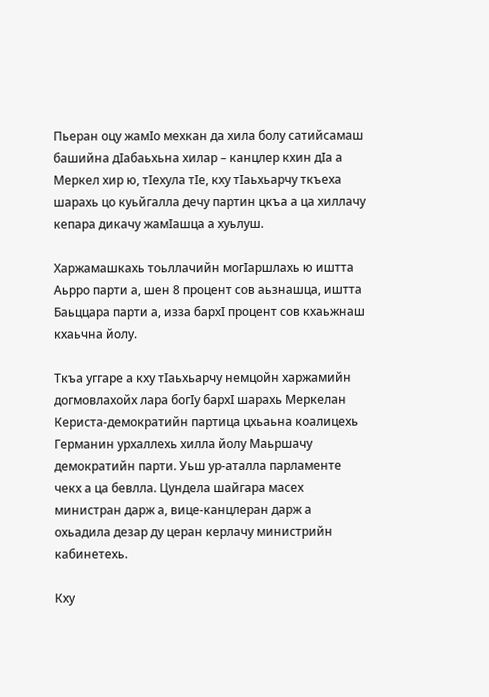Пьеран оцу жамIо мехкан да хила болу сатийсамаш башийна дIабаьхьна хилар – канцлер кхин дIа а Меркел хир ю, тIехула тIе, кху тIаьхьарчу ткъеха шарахь цо куьйгалла дечу партин цкъа а ца хиллачу кепара дикачу жамIашца а хуьлуш.

Харжамашкахь тоьллачийн могIаршлахь ю иштта Аьрро парти а, шен 8 процент сов аьзнашца, иштта Баьццара парти а, изза бархI процент сов кхаьжнаш кхаьчна йолу.

Ткъа уггаре а кху тIаьхьарчу немцойн харжамийн догмовлахойх лара богIу бархI шарахь Меркелан Кериста-демократийн партица цхьаьна коалицехь Германин урхаллехь хилла йолу Маьршачу демократийн парти. Уьш ур-аталла парламенте чекх а ца бевлла. Цундела шайгара масех министран дарж а, вице-канцлеран дарж а охьадила дезар ду церан керлачу министрийн кабинетехь.

Кху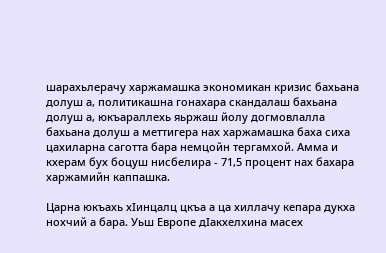шарахьлерачу харжамашка экономикан кризис бахьана долуш а, политикашна гонахара скандалаш бахьана долуш а, юкъараллехь яьржаш йолу догмовлалла бахьана долуш а меттигера нах харжамашка баха сиха цахиларна саготта бара немцойн тергамхой. Амма и кхерам бух боцуш нисбелира - 71,5 процент нах бахара харжамийн каппашка.

Царна юкъахь хIинцалц цкъа а ца хиллачу кепара дукха нохчий а бара. Уьш Европе дIакхелхина масех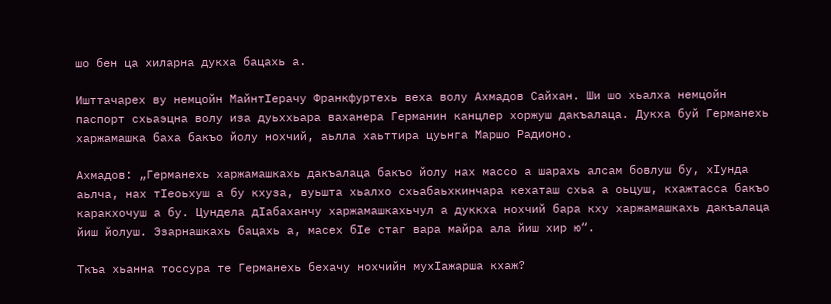шо бен ца хиларна дукха бацахь а.

Ишттачарех ву немцойн МайнтIерачу Франкфуртехь веха волу Ахмадов Сайхан. Ши шо хьалха немцойн паспорт схьаэцна волу иза дуьххьара ваханера Германин канцлер хоржуш дакъалаца. Дукха буй Германехь харжамашка баха бакъо йолу нохчий, аьлла хаьттира цуьнга Маршо Радионо.

Ахмадов: „Германехь харжамашкахь дакъалаца бакъо йолу нах массо а шарахь алсам бовлуш бу, хIунда аьлча, нах тIеоьхуш а бу кхуза, вуьшта хьалхо схьабаьхкинчара кехаташ схьа а оьцуш, кхажтасса бакъо каракхочуш а бу. Цундела дIабаханчу харжамашкахьчул а дуккха нохчий бара кху харжамашкахь дакъалаца йиш йолуш. Эзарнашкахь бацахь а, масех бIе стаг вара майра ала йиш хир ю“.

Ткъа хьанна тоссура те Германехь бехачу нохчийн мухIажарша кхаж?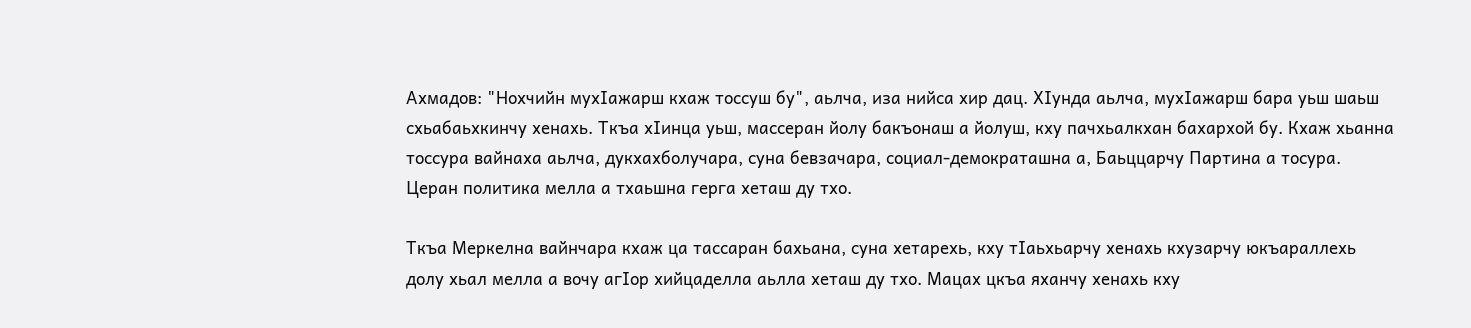Ахмадов: "Нохчийн мухIажарш кхаж тоссуш бу", аьлча, иза нийса хир дац. ХIунда аьлча, мухIажарш бара уьш шаьш схьабаьхкинчу хенахь. Ткъа хIинца уьш, массеран йолу бакъонаш а йолуш, кху пачхьалкхан бахархой бу. Кхаж хьанна тоссура вайнаха аьлча, дукхахболучара, суна бевзачара, социал-демократашна а, Баьццарчу Партина а тосура. Церан политика мелла а тхаьшна герга хеташ ду тхо.

Ткъа Меркелна вайнчара кхаж ца тассаран бахьана, суна хетарехь, кху тIаьхьарчу хенахь кхузарчу юкъараллехь долу хьал мелла а вочу агIор хийцаделла аьлла хеташ ду тхо. Мацах цкъа яханчу хенахь кху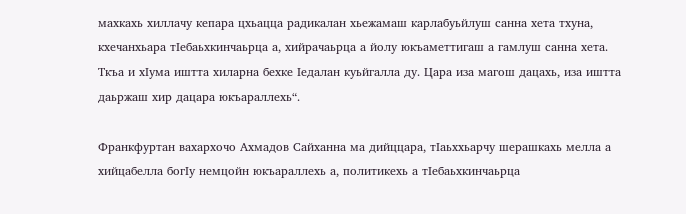махкахь хиллачу кепара цхьацца радикалан хьежамаш карлабуьйлуш санна хета тхуна, кхечанхьара тIебаьхкинчаьрца а, хийрачаьрца а йолу юкъаметтигаш а гамлуш санна хета. Ткъа и хIума иштта хиларна бехке Iедалан куьйгалла ду. Цара иза магош дацахь, иза иштта даьржаш хир дацара юкъараллехь“.

Франкфуртан вахархочо Ахмадов Сайханна ма дийццара, тIаьххьарчу шерашкахь мелла а хийцабелла богIу немцойн юкъараллехь а, политикехь а тIебаьхкинчаьрца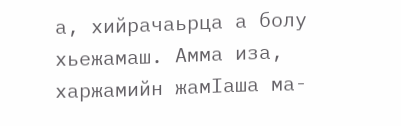а, хийрачаьрца а болу хьежамаш. Амма иза, харжамийн жамIаша ма-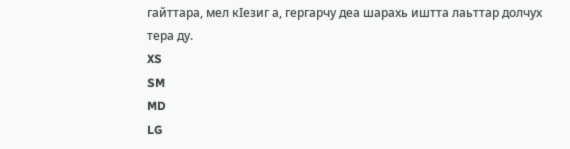гайттара, мел кIезиг а, гергарчу деа шарахь иштта лаьттар долчух тера ду.
XS
SM
MD
LG